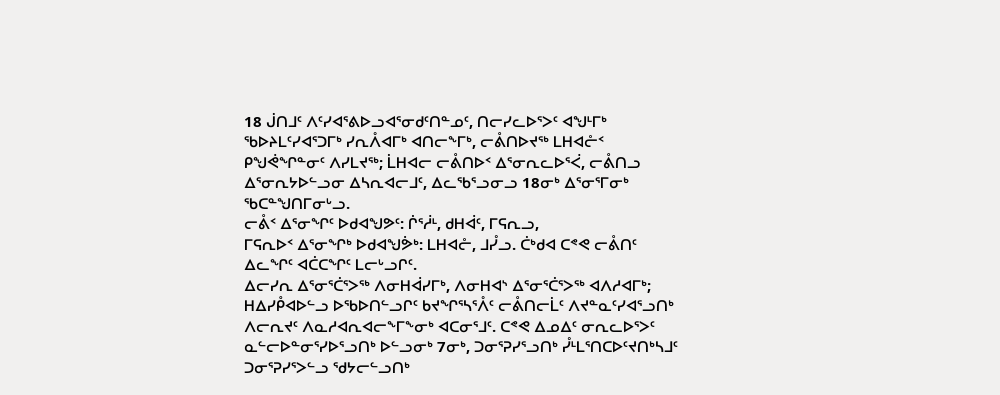18 ᒎᑎᒧᑦ ᐱᑦᓯᐊᕐᕕᐅᓗᐊᕐᓂᑯᑦᑎᓐᓄᑦ, ᑎᓕᓯᓚᐅᕐᐳᑦ ᐊᖑᒻᒥᒃ ᖃᐅᔨᒪᑦᓯᐊᕐᑐᒥᒃ ᓯᕆᐰᐊᒥᒃ ᐊᑎᓕᖕᒥᒃ, ᓕᕔᑎᐅᔪᖅ ᒪᕼᐊᓔᑉ ᑭᖑᕚᖏᓐᓂᑦ ᐱᓯᒪᔪᖅ; ᒫᕼᐊᓕ ᓕᕔᑎᐅᑉ ᐃᕐᓂᕆᓚᐅᕐᐹ, ᓕᕔᑎᓗ ᐃᕐᓂᕆᔭᐅᓪᓗᓂ ᐃᓴᕆᐊᓕᒧᑦ, ᐃᓚᖃᕐᓗᓂᓗ 18ᓂᒃ ᐃᕐᓂᕐᒥᓂᒃ ᖃᑕᓐᖑᑎᒥᓂᒡᓗ.
ᓕᕔᑉ ᐃᕐᓂᖏᑦ ᐅᑯᐊᖑᕗᑦ: ᒌᕐᓲᒻ, ᑯᕼᐋᑦ, ᒥᕋᕆᓗ,
ᒥᕋᕆᐅᑉ ᐃᕐᓂᖏᒃ ᐅᑯᐊᖑᕘᒃ: ᒪᕼᐊᓔ, ᒧᓮᓗ. ᑖᒃᑯᐊ ᑕᕝᕙ ᓕᕔᑎᑦ ᐃᓚᖏᑦ ᐊᑖᑕᖏᑦ ᒪᓕᒡᓗᒋᑦ.
ᐃᓕᓯᕆ ᐃᕐᓂᕐᑖᕐᐳᖅ ᐱᓂᕼᐋᓯᒥᒃ, ᐱᓂᕼᐊᔅ ᐃᕐᓂᕐᑖᕐᐳᖅ ᐊᐱᓱᐊᒥᒃ;
ᕼᐃᓯᑬᐊᐅᓪᓗ ᐅᖃᐅᑎᓪᓗᒋᑦ ᑲᔪᖏᕐᓴᕐᐰᑦ ᓕᕔᑎᓕᒫᑦ ᐱᔪᓐᓇᑦᓯᐊᕐᓗᑎᒃ ᐱᓕᕆᔪᑦ ᐱᓇᓱᐊᕆᐊᓕᖕᒥᖕᓂᒃ ᐊᑕᓂᕐᒧᑦ. ᑕᕝᕙ ᐃᓄᐃᑦ ᓂᕆᓚᐅᕐᐳᑦ ᓇᓪᓕᐅᓐᓂᕐᓯᐅᕐᓗᑎᒃ ᐅᓪᓗᓂᒃ 7ᓂᒃ, ᑐᓂᕐᕈᓯᕐᓗᑎᒃ ᓮᒻᒪᕐᑎᑕᐅᑦᔪᑎᒃᓴᒧᑦ ᑐᓂᕐᕈᓯᕐᐳᓪᓗ ᖁᔭᓕᓪᓗᑎᒃ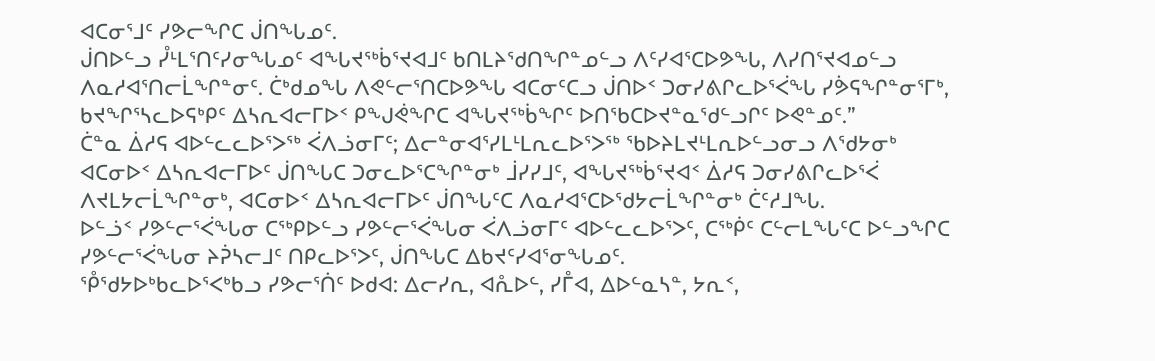ᐊᑕᓂᕐᒧᑦ ᓯᕗᓕᖏᑕ ᒎᑎᖓᓄᑦ.
ᒎᑎᐅᓪᓗ ᓮᒻᒪᕐᑎᑦᓯᓂᖓᓄᑦ ᐊᖓᔪᖅᑳᕐᔪᐊᒧᑦ ᑲᑎᒪᔨᖁᑎᖏᓐᓄᓪᓗ ᐱᑦᓯᐊᕐᑕᐅᕗᖓ, ᐱᓯᑎᕐᔪᐊᓄᓪᓗ ᐱᓇᓱᐊᕐᑎᓕᒫᖏᓐᓂᑦ. ᑖᒃᑯᓄᖓ ᐱᕙᓪᓕᕐᑎᑕᐅᕗᖓ ᐊᑕᓂᑦᑕᓗ ᒎᑎᐅᑉ ᑐᓂᓯᕕᒋᓚᐅᕐᐹᖓ ᓯᕘᕋᖏᓐᓂᕐᒥᒃ, ᑲᔪᖏᕐᓴᓚᐅᕋᒃᑭᑦ ᐃᓴᕆᐊᓕᒥᐅᑉ ᑭᖑᕚᖏᑕ ᐊᖓᔪᖅᑳᖏᑦ ᐅᑎᖃᑕᐅᔪᓐᓇᖁᓪᓗᒋᑦ ᐅᕙᓐᓄᑦ.”
ᑖᓐᓇ ᐄᓱᕋ ᐊᐅᓪᓚᓚᐅᕐᐳᖅ ᐹᐱᓘᓂᒥᑦ; ᐃᓕᓐᓂᐊᕐᓯᒪᒻᒪᕆᓚᐅᕐᐳᖅ ᖃᐅᔨᒪᔪᒻᒪᕆᐅᓪᓗᓂᓗ ᐱᖁᔭᓂᒃ ᐊᑕᓂᐅᑉ ᐃᓴᕆᐊᓕᒥᐅᑦ ᒎᑎᖓᑕ ᑐᓂᓚᐅᕐᑕᖏᓐᓂᒃ ᒨᓯᓯᒧᑦ, ᐊᖓᔪᖅᑳᕐᔪᐊᑉ ᐄᓱᕋ ᑐᓂᓯᕕᒋᓚᐅᕐᐹ ᐱᔪᒪᔭᓕᒫᖏᓐᓂᒃ, ᐊᑕᓂᐅᑉ ᐃᓴᕆᐊᓕᒥᐅᑦ ᒎᑎᖓᑦᑕ ᐱᓇᓱᐊᕐᑕᐅᖁᔭᓕᒫᖏᓐᓂᒃ ᑖᑦᓱᒧᖓ.
ᐅᓪᓘᑉ ᓯᕗᓪᓕᕐᐹᖓᓂ ᑕᖅᑭᐅᓪᓗ ᓯᕗᓪᓕᕐᐹᖓᓂ ᐹᐱᓘᓂᒥᑦ ᐊᐅᓪᓚᓚᐅᕐᐳᑦ, ᑕᖅᑮᑦ ᑕᓪᓕᒪᖓᑦᑕ ᐅᓪᓗᖏᑕ ᓯᕗᓪᓕᕐᐹᖓᓂ ᔨᕉᓴᓕᒧᑦ ᑎᑭᓚᐅᕐᐳᑦ, ᒎᑎᖓᑕ ᐃᑲᔪᑦᓯᐊᕐᓂᖓᓄᑦ.
ᕾᖁᔭᐅᒃᑲᓚᐅᕐᐸᒃᑲᓗ ᓯᕗᓕᕐᑏᑦ ᐅᑯᐊ: ᐃᓕᓯᕆ, ᐊᕅᐅᓪ, ᓯᒤᐊ, ᐃᐅᓪᓇᓴᓐ, ᔭᕆᑉ,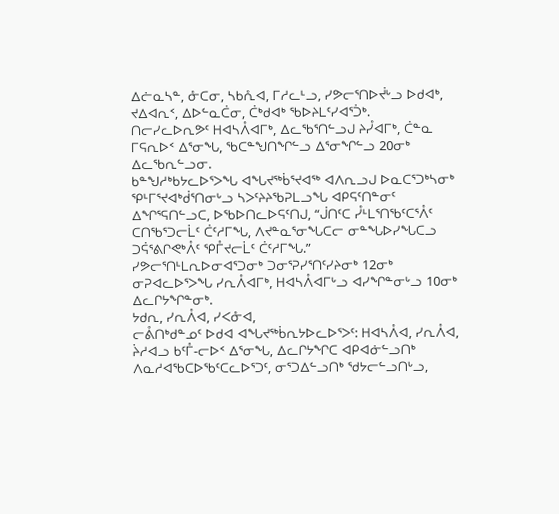ᐃᓖᓇᓴᓐ, ᓁᑕᓂ, ᓴᑲᕅᐊ, ᒥᓱᓚᒻᓗ, ᓯᕗᓕᕐᑎᐅᔫᒡᓗ ᐅᑯᐊᒃ, ᔪᐃᐊᕆᑉ, ᐃᐅᓪᓇᑖᓂ, ᑖᒃᑯᐊᒃ ᖃᐅᔨᒪᑦᓯᐊᕐᑑᒃ.
ᑎᓕᓯᓚᐅᕆᕗᑦ ᕼᐊᓴᐰᐊᒥᒃ, ᐃᓚᖃᕐᑎᓪᓗᒍ ᔨᓮᐊᒥᒃ, ᑖᓐᓇ ᒥᕋᕆᐅᑉ ᐃᕐᓂᖓ, ᖃᑕᓐᖑᑎᖏᓪᓗ ᐃᕐᓂᖏᓪᓗ 20ᓂᒃ ᐃᓚᖃᕆᓪᓗᓂ.
ᑲᓐᖑᓱᒃᑲᔭᓚᐅᕐᐳᖓ ᐊᖓᔪᖅᑳᕐᔪᐊᖅ ᐊᐱᕆᓗᒍ ᐅᓇᑕᕐᑐᒃᓴᓂᒃ ᕿᒻᒥᕐᔪᐊᒃᑰᕐᑎᓂᒡᓗ ᓴᐳᑦᔨᔨᖃᕈᒪᓗᖓ ᐊᑭᕋᑦᑎᓐᓂᑦ ᐃᖏᕐᕋᑎᓪᓗᑕ, ᐅᖃᐅᑎᓚᐅᕋᑦᑎᒍ, “ᒎᑎᑦᑕ ᓮᒻᒪᕐᑎᖃᑦᑕᕐᐰᑦ ᑕᑎᖃᕐᑐᓕᒫᑦ ᑖᑦᓱᒥᖓ, ᐱᔪᓐᓇᕐᓂᖓᑕᓕ ᓂᓐᖓᐅᓯᖓᑕᓗ ᑐᕌᕐᕕᒋᕙᒃᐰᑦ ᕿᒤᔪᓕᒫᑦ ᑖᑦᓱᒥᖓ.”
ᓯᕗᓕᕐᑎᒻᒪᕆᐅᓂᐊᕐᑐᓂᒃ ᑐᓂᕐᕈᓯᕐᑎᑦᓯᔨᓂᒃ 12ᓂᒃ ᓂᕈᐊᓚᐅᕐᐳᖓ ᓯᕆᐰᐊᒥᒃ, ᕼᐊᓴᐰᐊᒥᒡᓗ ᐊᓯᖏᓐᓂᒡᓗ 10ᓂᒃ ᐃᓚᒋᔭᖏᓐᓂᒃ.
ᔭᑯᕆ, ᓯᕆᐰᐊ, ᓯᐸᓁᐊ,
ᓕᕔᑎᒃᑯᓐᓄᑦ ᐅᑯᐊ ᐊᖓᔪᖅᑳᕆᔭᐅᓚᐅᕐᐳᑦ: ᕼᐊᓴᐰᐊ, ᓯᕆᐰᐊ, ᔩᓱᐊᓗ ᑲᑦᒤ-ᓕᐅᑉ ᐃᕐᓂᖓ, ᐃᓚᒋᔭᖏᑕ ᐊᑭᐊᓃᓪᓗᑎᒃ ᐱᓇᓱᐊᖃᑕᐅᖃᑦᑕᓚᐅᕐᑐᑦ, ᓂᕐᑐᐃᓪᓗᑎᒃ ᖁᔭᓕᓪᓗᑎᒡᓗ,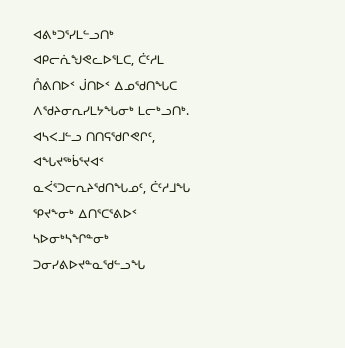ᐊᕕᒃᑐᕐᓯᒪᓪᓗᑎᒃ ᐊᑭᓕᕇᖑᕙᓚᐅᕐᒪᑕ, ᑖᑦᓱᒪ ᑍᕕᑎᐅᑉ ᒎᑎᐅᑉ ᐃᓄᖁᑎᖓᑕ ᐱᖁᔨᓂᕆᓯᒪᔭᖓᓂᒃ ᒪᓕᒃᓗᑎᒃ.
ᐊᓴᐸᒧᓪᓗ ᑎᑎᕋᖁᒋᕙᒋᑦ, ᐊᖓᔪᖅᑳᕐᔪᐊᑉ ᓇᐹᕐᑐᓕᕆᔨᖁᑎᖓᓄᑦ, ᑖᑦᓱᒧᖓ ᕿᔪᖕᓂᒃ ᐃᑎᕐᑕᕐᕕᐅᑉ ᓴᐅᓂᒃᓴᖏᓐᓂᒃ ᑐᓂᓯᕕᐅᔪᓐᓇᖁᓪᓗᖓ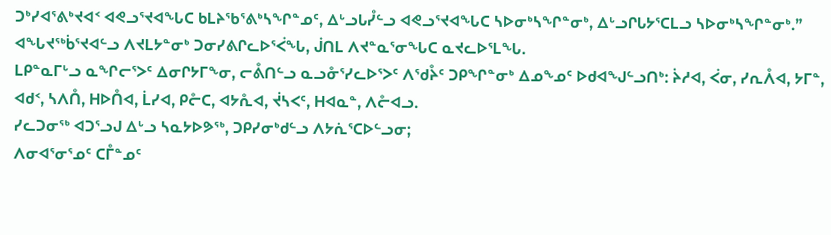ᑐᒃᓯᐊᕐᕕᒃᔪᐊᑉ ᐊᕙᓗᕐᔪᐊᖓᑕ ᑲᒪᔨᖃᕐᕕᒃᓴᖏᓐᓄᑦ, ᐃᒡᓗᒐᓮᓪᓗ ᐊᕙᓗᕐᔪᐊᖓᑕ ᓴᐅᓂᒃᓴᖏᓐᓂᒃ, ᐃᒡᓗᒋᒐᔭᕐᑕᒪᓗ ᓴᐅᓂᒃᓴᖏᓐᓂᒃ.” ᐊᖓᔪᖅᑳᕐᔪᐊᓪᓗ ᐱᔪᒪᔭᓐᓂᒃ ᑐᓂᓯᕕᒋᓚᐅᕐᐹᖓ, ᒎᑎᒪ ᐱᔪᓐᓇᕐᓂᖓᑕ ᓇᔪᓚᐅᕐᒪᖓ.
ᒪᑭᓐᓇᒥᒡᓗ ᓇᖏᓕᕐᐳᑦ ᐃᓂᒋᔭᒥᖕᓂ, ᓕᕔᑎᓪᓗ ᓇᓗᓁᕐᓯᓚᐅᕐᐳᑦ ᐱᖁᔧᑦ ᑐᑭᖏᓐᓂᒃ ᐃᓄᖕᓄᑦ ᐅᑯᐊᖑᓪᓗᑎᒃ: ᔩᓱᐊ, ᐹᓂ, ᓯᕆᐰᐊ, ᔭᒥᓐ, ᐊᑯᑉ, ᓴᐱᑍ, ᕼᐅᑍᐊ, ᒫᓯᐊ, ᑭᓔᑕ, ᐊᔭᕅᐊ, ᔫᓴᐸᑦ, ᕼᐊᓇᓐ, ᐱᓔᐊᓗ.
ᓯᓚᑐᓂᖅ ᐊᑐᕐᓗᒍ ᐃᒡᓗ ᓴᓇᔭᐅᕗᖅ, ᑐᑭᓯᓂᒃᑯᓪᓗ ᐱᔭᕇᕐᑕᐅᓪᓗᓂ;
ᐱᓂᐊᕐᓂᕐᓄᑦ ᑕᒤᓐᓄᑦ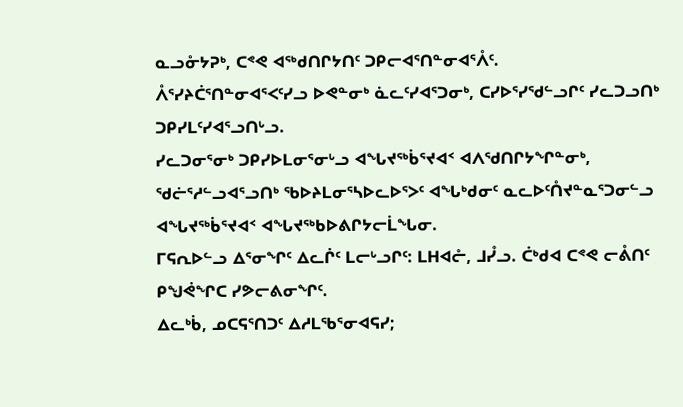ᓇᓗᓁᔭᕈᒃ, ᑕᕝᕙ ᐊᖅᑯᑎᒋᔭᑎᑦ ᑐᑭᓕᐊᕐᑎᓐᓂᐊᕐᐰᑦ.
ᐰᕐᓯᔨᑖᕐᑎᓐᓂᐊᕐᐸᑦᓯᓗ ᐅᕙᓐᓂᒃ ᓈᓚᑦᓯᐊᕐᑐᓂᒃ, ᑕᓯᐅᕐᓯᖁᓪᓗᒋᑦ ᓯᓚᑐᓗᑎᒃ ᑐᑭᓯᒪᑦᓯᐊᕐᓗᑎᒡᓗ.
ᓯᓚᑐᓂᕐᓂᒃ ᑐᑭᓯᐅᒪᓂᕐᓂᒡᓗ ᐊᖓᔪᖅᑳᕐᔪᐊᑉ ᐊᐱᖁᑎᒋᔭᖏᓐᓂᒃ, ᖁᓖᕐᓱᓪᓗᐊᕐᓗᑎᒃ ᖃᐅᔨᒪᓂᕐᓴᐅᓚᐅᕐᐳᑦ ᐊᖓᒃᑯᓂᑦ ᓇᓚᐅᑦᑍᔪᓐᓇᕐᑐᓂᓪᓗ ᐊᖓᔪᖅᑳᕐᔪᐊᑉ ᐊᖓᔪᖅᑲᐅᕕᒋᔭᓕᒫᖓᓂ.
ᒥᕋᕆᐅᓪᓗ ᐃᕐᓂᖏᑦ ᐃᓚᒌᑦ ᒪᓕᒡᓗᒋᑦ: ᒪᕼᐊᓔ, ᒧᓮᓗ. ᑖᒃᑯᐊ ᑕᕝᕙ ᓕᕔᑎᑦ ᑭᖑᕚᖏᑕ ᓯᕗᓕᕕᓂᖏᑦ.
ᐃᓚᒃᑳ, ᓄᑕᕋᕐᑎᑐᑦ ᐃᓱᒪᖃᕐᓂᐊᕋᓯ;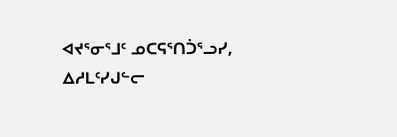ᐊᔪᕐᓂᕐᒧᑦ ᓄᑕᕋᕐᑎᑑᕐᓗᓯ, ᐃᓱᒪᑦᓯᒍᓪᓕ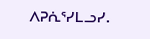ᐱᕈᕇᕐᓯᒪᓗᓯ.